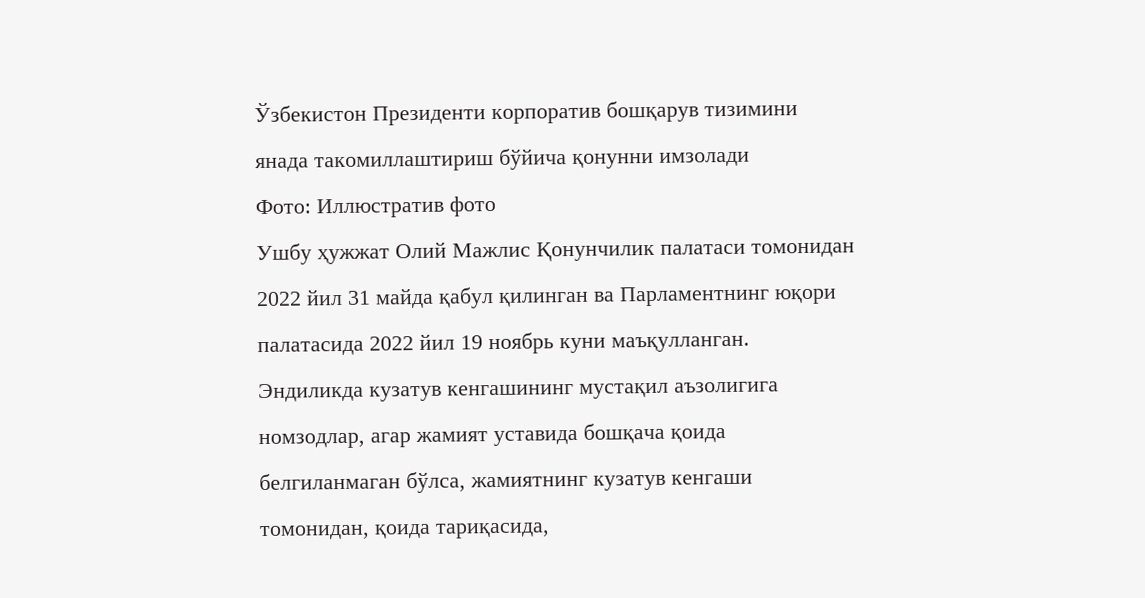Ўзбекистон Президенти корпоратив бошқарув тизимини янада такомиллаштириш бўйича қонунни имзолади
Фото: Иллюстратив фото
Ушбу ҳужжат Олий Мажлис Қонунчилик палатаси томонидан 2022 йил 31 майда қабул қилинган ва Парламентнинг юқори палатасида 2022 йил 19 ноябрь куни маъқулланган.
Эндиликда кузатув кенгашининг мустақил аъзолигига номзодлар, агар жамият уставида бошқача қоида белгиланмаган бўлса, жамиятнинг кузатув кенгаши томонидан, қоида тариқасида,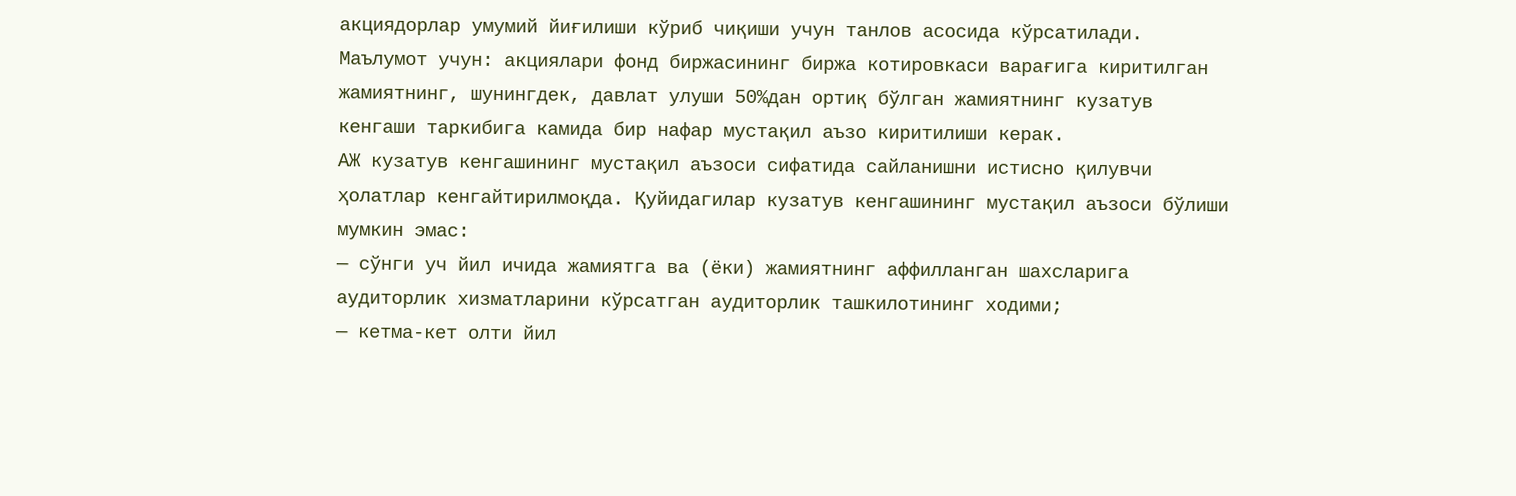акциядорлар умумий йиғилиши кўриб чиқиши учун танлов асосида кўрсатилади.
Маълумот учун: акциялари фонд биржасининг биржа котировкаси варағига киритилган жамиятнинг, шунингдек, давлат улуши 50%дан ортиқ бўлган жамиятнинг кузатув кенгаши таркибига камида бир нафар мустақил аъзо киритилиши керак.
АЖ кузатув кенгашининг мустақил аъзоси сифатида сайланишни истисно қилувчи ҳолатлар кенгайтирилмоқда. Қуйидагилар кузатув кенгашининг мустақил аъзоси бўлиши мумкин эмас:
— сўнги уч йил ичида жамиятга ва (ёки) жамиятнинг аффилланган шахсларига аудиторлик хизматларини кўрсатган аудиторлик ташкилотининг ходими;
— кетма-кет олти йил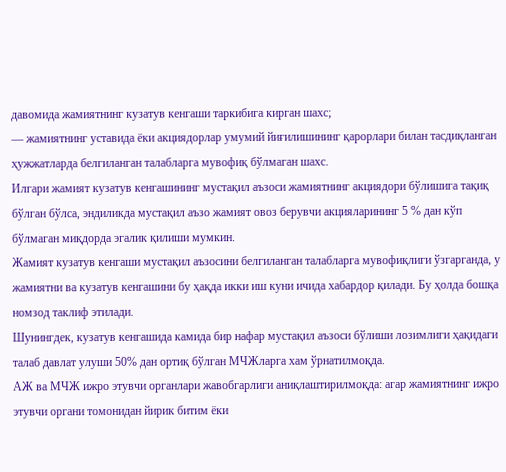давомида жамиятнинг кузатув кенгаши таркибига кирган шахс;
— жамиятнинг уставида ёки акциядорлар умумий йиғилишининг қарорлари билан тасдиқланган ҳужжатларда белгиланган талабларга мувофиқ бўлмаган шахс.
Илгари жамият кузатув кенгашининг мустақил аъзоси жамиятнинг акциядори бўлишига тақиқ бўлган бўлса, эндиликда мустақил аъзо жамият овоз берувчи акцияларининг 5 % дан кўп бўлмаган миқдорда эгалик қилиши мумкин.
Жамият кузатув кенгаши мустақил аъзосини белгиланган талабларга мувофиқлиги ўзгарганда, у жамиятни ва кузатув кенгашини бу ҳақда икки иш куни ичида хабардор қилади. Бу ҳолда бошқа номзод таклиф этилади.
Шунингдек, кузатув кенгашида камида бир нафар мустақил аъзоси бўлиши лозимлиги ҳақидаги талаб давлат улуши 50% дан ортиқ бўлган МЧЖларга хам ўрнатилмоқда.
АЖ ва МЧЖ ижро этувчи органлари жавобгарлиги аниқлаштирилмоқда: агар жамиятнинг ижро этувчи органи томонидан йирик битим ёки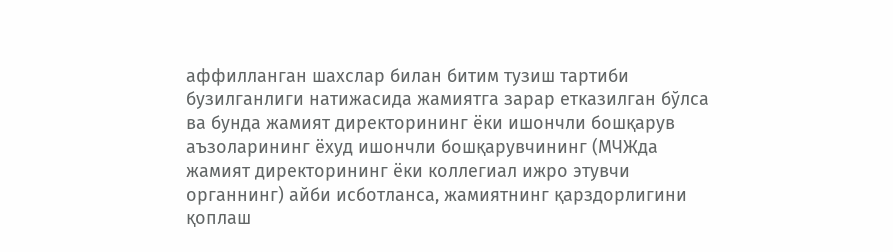аффилланган шахслар билан битим тузиш тартиби бузилганлиги натижасида жамиятга зарар етказилган бўлса ва бунда жамият директорининг ёки ишончли бошқарув аъзоларининг ёхуд ишончли бошқарувчининг (МЧЖда жамият директорининг ёки коллегиал ижро этувчи органнинг) айби исботланса, жамиятнинг қарздорлигини қоплаш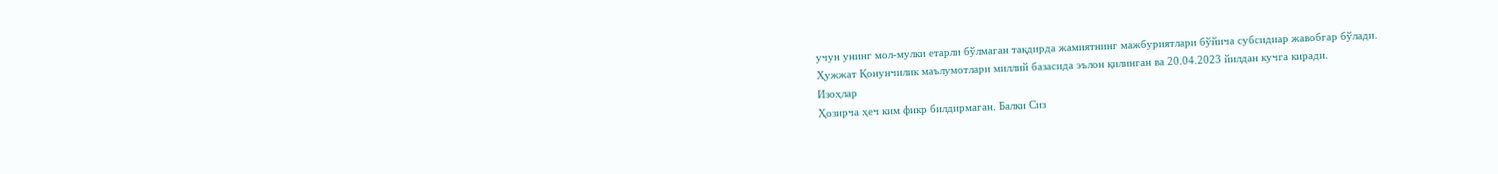учун унинг мол-мулки етарли бўлмаган тақдирда жамиятнинг мажбуриятлари бўйича субсидиар жавобгар бўлади.
Ҳужжат Қонунчилик маълумотлари миллий базасида эълон қилинган ва 20.04.2023 йилдан кучга киради.
Изоҳлар
Ҳозирча ҳеч ким фикр билдирмаган. Балки Сиз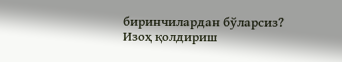биринчилардан бўларсиз?
Изоҳ қолдириш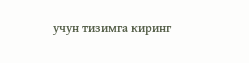учун тизимга киринг